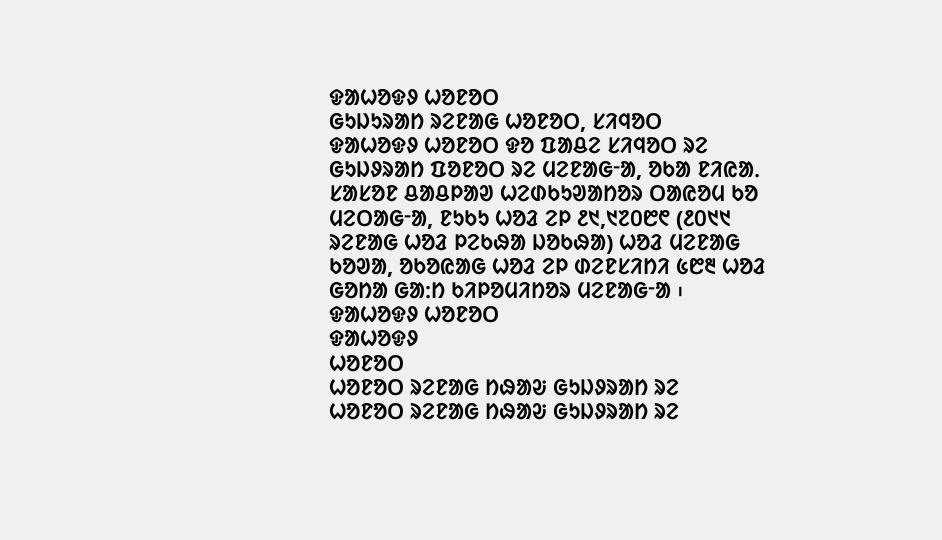ᱫᱟᱦᱚᱫᱽ ᱦᱚᱱᱚᱛ
ᱜᱩᱡᱩᱨᱟᱴ ᱨᱮᱱᱟᱜ ᱦᱚᱱᱚᱛ, ᱥᱤᱧᱚᱛ
ᱫᱟᱦᱚᱫᱽ ᱦᱚᱱᱚᱛ ᱫᱚ ᱯᱟᱪᱮ ᱥᱤᱧᱚᱛ ᱨᱮ ᱜᱩᱡᱽᱨᱟᱴ ᱯᱚᱱᱚᱛ ᱨᱮ ᱢᱮᱱᱟᱜᱼᱟ, ᱚᱠᱟ ᱱᱤᱭᱟᱹ ᱥᱟᱥᱚᱱ ᱪᱟᱪᱞᱟᱣ ᱦᱮᱰᱠᱩᱣᱟᱴᱚᱨ ᱛᱟᱭᱚᱢ ᱠᱚ ᱢᱮᱛᱟᱜᱼᱟ, ᱱᱩᱠᱩ ᱦᱚᱲ ᱮᱞ ᱒᱑,᱑᱗᱐᱘᱖ (᱒᱐᱑᱑ ᱨᱮᱱᱟᱜ ᱦᱚᱲ ᱞᱮᱠᱷᱟ ᱡᱚᱠᱷᱟ) ᱦᱚᱲ ᱢᱮᱱᱟᱜ ᱠᱚᱣᱟ, ᱚᱠᱚᱭᱟᱜ ᱦᱚᱲ ᱮᱞ ᱰᱮᱱᱥᱤᱴᱤ ᱕᱘᱓ ᱦᱚᱲ ᱜᱚᱴᱟ ᱜᱟᱺᱴ ᱠᱤᱞᱚᱢᱤᱴᱚᱨ ᱢᱮᱱᱟᱜᱼᱟ ᱾
ᱫᱟᱦᱚᱫᱽ ᱦᱚᱱᱚᱛ
ᱫᱟᱦᱚᱫᱽ
ᱦᱚᱱᱚᱛ
ᱦᱚᱱᱚᱛ ᱨᱮᱱᱟᱜ ᱴᱷᱟᱶ ᱜᱩᱡᱽᱨᱟᱴ ᱨᱮ
ᱦᱚᱱᱚᱛ ᱨᱮᱱᱟᱜ ᱴᱷᱟᱶ ᱜᱩᱡᱽᱨᱟᱴ ᱨᱮ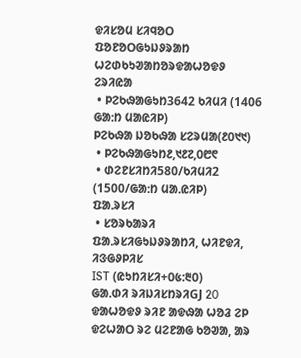ᱫᱤᱥᱚᱢ ᱥᱤᱧᱚᱛ
ᱯᱚᱱᱚᱛᱜᱩᱡᱽᱨᱟᱴ
ᱦᱮᱰᱠᱩᱣᱟᱴᱚᱨᱫᱟᱦᱚᱫᱽ
ᱮᱨᱤᱭᱟ
 • ᱞᱮᱠᱷᱟᱜᱩᱴ3642 ᱠᱤᱢᱤ (1406 ᱜᱟᱺᱴ ᱢᱟᱭᱤᱞ)
ᱞᱮᱠᱷᱟ ᱡᱚᱠᱷᱟ ᱥᱮᱨᱢᱟ(᱒᱐᱑᱑)
 • ᱞᱮᱠᱷᱟᱜᱩᱴ᱒,᱑᱒᱗,᱐᱘᱖
 • ᱰᱮᱱᱥᱤᱴᱤ580/ᱠᱤᱢᱤ2 (1500/ᱜᱟᱺᱴ ᱢᱟᱹᱭᱤᱞ)
ᱯᱟᱹᱨᱥᱤ
 • ᱥᱚᱨᱠᱟᱨᱤ ᱯᱟᱹᱨᱥᱤᱜᱩᱡᱽᱨᱟᱴᱤ, ᱦᱤᱱᱫᱤ, ᱤᱝᱜᱽᱞᱤᱥ
IST (ᱭᱩᱴᱤᱥᱤ+᱐᱕:᱓᱐)
ᱜᱟᱹᱰᱤ ᱨᱤᱡᱤᱥᱴᱨᱤGJ 20
ᱫᱟᱦᱚᱫᱽ ᱨᱤᱱ ᱟᱫᱷᱟ ᱦᱚᱲ ᱮᱞ ᱫᱮᱦᱟᱛ ᱨᱮ ᱢᱮᱱᱟᱜ ᱠᱚᱣᱟ, ᱟᱨ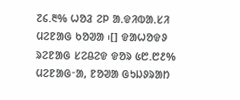᱗᱔.᱓% ᱦᱚᱲ ᱮᱞ ᱟᱹᱫᱤᱵᱟᱹᱥᱤ ᱢᱮᱱᱟᱜ ᱠᱚᱣᱟ ᱾[] ᱫᱟᱦᱚᱫᱽ ᱨᱮᱱᱟᱜ ᱥᱮᱪᱮᱫ ᱫᱚᱨ ᱕᱘.᱘᱒% ᱢᱮᱱᱟᱜᱼᱟ, ᱱᱚᱣᱟ ᱜᱩᱡᱽᱨᱟᱴ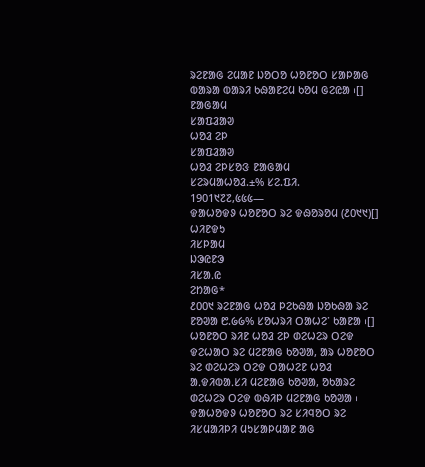ᱨᱮᱱᱟᱜ ᱮᱢᱟᱱ ᱡᱚᱛᱚ ᱦᱚᱱᱚᱛ ᱥᱟᱞᱟᱜ ᱵᱟᱨᱟ ᱵᱟᱨᱤ ᱠᱷᱟᱱᱮᱢ ᱠᱚᱢ ᱜᱮᱭᱟ ᱾[]
ᱱᱟᱜᱟᱢ
ᱥᱟᱯᱲᱟᱣ
ᱦᱚᱲ ᱮᱞ
ᱥᱟᱯᱲᱟᱣ
ᱦᱚᱲ ᱮᱞᱥᱚᱝ ᱱᱟᱜᱟᱢ
ᱥᱮᱨᱢᱟᱦᱚᱲ.±% ᱥᱮ.ᱯᱤ.
1901᱑᱗᱗,᱕᱕᱕—
ᱫᱟᱦᱚᱫᱽ ᱦᱚᱱᱚᱛ ᱨᱮ ᱫᱷᱚᱨᱚᱢ (᱒᱐᱑᱑)[]
ᱦᱤᱱᱫᱩ
ᱤᱥᱞᱟᱢ
ᱡᱳᱭᱱᱳ
ᱤᱥᱟᱹᱭ
ᱮᱴᱟᱜ*
᱒᱐᱐᱑ ᱨᱮᱱᱟᱜ ᱦᱚᱲ ᱞᱮᱠᱷᱟ ᱡᱚᱠᱷᱟ ᱨᱮ ᱱᱚᱣᱟ ᱘.᱙᱙% ᱥᱚᱦᱨᱤ ᱛᱟᱦᱮᱸ ᱠᱟᱱᱟ ᱾[] ᱦᱚᱱᱚᱛ ᱨᱤᱱ ᱦᱚᱲ ᱮᱞ ᱰᱮᱦᱮᱨ ᱛᱮᱫ ᱫᱮᱦᱟᱛ ᱨᱮ ᱢᱮᱱᱟᱜ ᱠᱚᱣᱟ, ᱟᱨ ᱦᱚᱱᱚᱛ ᱨᱮ ᱰᱮᱦᱮᱨ ᱛᱮᱫ ᱛᱟᱦᱮᱱ ᱦᱚᱲ ᱟᱹᱫᱤᱵᱟᱹᱥᱤ ᱢᱮᱱᱟᱜ ᱠᱚᱣᱟ, ᱚᱠᱟᱨᱮ ᱰᱮᱦᱮᱨ ᱛᱮᱫ ᱵᱷᱤᱞ ᱢᱮᱱᱟᱜ ᱠᱚᱣᱟ ᱾ ᱫᱟᱦᱚᱫᱽ ᱦᱚᱱᱚᱛ ᱨᱮ ᱥᱤᱧᱚᱛ ᱨᱮ ᱤᱥᱢᱟᱤᱞᱤ ᱢᱩᱥᱟᱞᱢᱟᱱ ᱟᱜ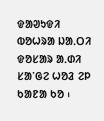ᱫᱟᱣᱩᱫᱤ ᱵᱚᱦᱨᱟ ᱡᱟᱹᱛᱤ ᱫᱚᱥᱟᱨ ᱟᱹᱰᱤ ᱥᱟᱸᱜᱮ ᱦᱚᱲ ᱮᱞ ᱠᱟᱱᱟ ᱠᱚ ᱾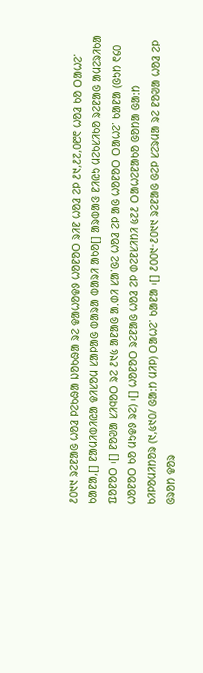᱒᱐᱑᱑ ᱨᱮᱱᱟᱜ ᱦᱚᱲ ᱞᱮᱠᱷᱟ ᱡᱚᱠᱷᱟ ᱨᱮ ᱫᱟᱦᱚᱫᱽ ᱦᱚᱱᱚᱛ ᱨᱤᱱ ᱦᱚᱲ ᱮᱞ ᱒᱑,᱒᱗,᱐᱘᱖ ᱦᱚᱲ ᱠᱚ ᱛᱟᱦᱮᱸ ᱠᱟᱱᱟ,[] ᱱᱟᱢᱤᱵᱤᱭᱟ ᱫᱤᱥᱚᱢ ᱥᱟᱞᱟᱜ ᱵᱟᱨᱟ ᱵᱟᱨᱤ ᱟᱠᱚ[] ᱟᱨᱵᱟᱝ ᱱᱤᱭᱩ ᱢᱮᱠᱥᱤᱠᱚ ᱨᱮᱱᱟᱜ ᱟᱢᱮᱨᱤᱠᱟ ᱯᱚᱱᱚᱛ ᱾[] ᱱᱚᱣᱟ ᱥᱤᱧᱚᱛ ᱨᱮ ᱒᱑᱕ ᱟᱱᱟᱜ ᱟᱹᱰᱤ ᱥᱟᱸᱜᱮ ᱦᱚᱲ ᱮᱞ ᱟᱜ ᱦᱚᱱᱚᱛ ᱛᱟᱦᱮᱸ ᱠᱟᱱᱟ (ᱜᱩᱴ ᱖᱔᱐ ᱦᱚᱱᱚᱛ ᱠᱚ ᱢᱩᱫᱽ ᱨᱮ) ᱾[] ᱦᱚᱱᱚᱛ ᱨᱮᱱᱟᱜ ᱦᱚᱲ ᱮᱞ ᱰᱮᱱᱥᱤᱴᱤ ᱕᱗᱒ ᱛᱟᱦᱮᱱᱟᱠᱚ ᱜᱚᱴᱟ ᱜᱟᱺᱴ ᱠᱤᱞᱚᱢᱤᱴᱚᱨ (᱑,᱕᱑᱐/ ᱜᱟᱺᱴ ᱢᱤᱞ) ᱛᱟᱦᱮᱸ ᱠᱟᱱᱟ ᱾[] ᱒᱐᱐᱑ᱼ᱒᱐᱑᱑ ᱨᱮᱱᱟᱜ ᱜᱮᱞ ᱥᱮᱨᱢᱟ ᱨᱮ ᱱᱚᱣᱟ ᱦᱚᱲ ᱮᱞ ᱜᱨᱚᱴ ᱫᱚᱨ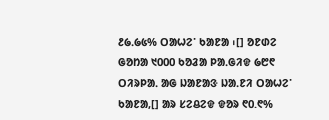᱒᱙ᱹ᱙᱕% ᱛᱟᱦᱮᱸ ᱠᱟᱱᱟ ᱾[] ᱚᱱᱰᱮ ᱜᱚᱴᱟ ᱑᱐᱐᱐ ᱠᱚᱲᱟ ᱞᱟᱹᱜᱤᱫ ᱙᱘᱖ ᱛᱤᱨᱞᱟᱹ ᱟᱜ ᱡᱟᱱᱟᱝ ᱡᱟᱹᱱᱤ ᱛᱟᱦᱮᱸ ᱠᱟᱱᱟ,[] ᱟᱨ ᱥᱮᱪᱮᱫ ᱫᱚᱨ ᱖᱐.᱖%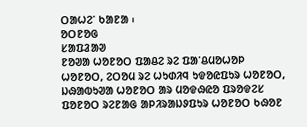ᱛᱟᱦᱮᱸ ᱠᱟᱱᱟ ᱾
ᱚᱛᱱᱚᱜ
ᱥᱟᱯᱲᱟᱣ
ᱱᱚᱣᱟ ᱦᱚᱱᱚᱛ ᱯᱟᱪᱮ ᱨᱮ ᱯᱟᱸᱪᱢᱚᱦᱚᱞ ᱦᱚᱱᱚᱛ, ᱮᱛᱚᱢ ᱨᱮ ᱦᱩᱰᱤᱧ ᱩᱫᱚᱭᱯᱩᱨ ᱦᱚᱱᱚᱛ, ᱡᱷᱟᱵᱩᱣᱟ ᱦᱚᱱᱚᱛ ᱟᱨ ᱢᱚᱫᱷᱭᱚ ᱯᱨᱚᱫᱮᱥ ᱯᱚᱱᱚᱛ ᱨᱮᱱᱟᱜ ᱟᱞᱤᱨᱟᱡᱽᱯᱩᱨ ᱦᱚᱱᱚᱛ ᱠᱷᱚᱱ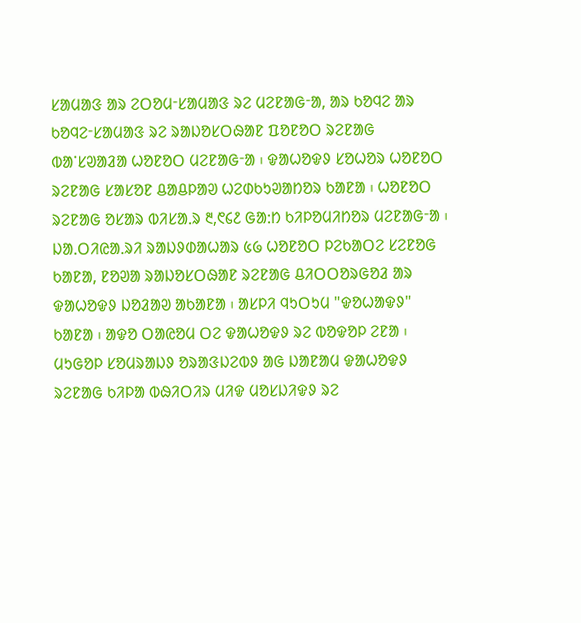ᱥᱟᱢᱟᱝ ᱟᱨ ᱮᱛᱚᱢᱼᱥᱟᱢᱟᱝ ᱨᱮ ᱢᱮᱱᱟᱜᱼᱟ, ᱟᱨ ᱠᱚᱧᱮ ᱟᱨ ᱠᱚᱧᱮᱼᱥᱟᱢᱟᱝ ᱨᱮ ᱨᱟᱡᱚᱥᱛᱷᱟᱱ ᱯᱚᱱᱚᱛ ᱨᱮᱱᱟᱜ ᱵᱟᱸᱥᱣᱟᱲᱟ ᱦᱚᱱᱚᱛ ᱢᱮᱱᱟᱜᱼᱟ ᱾ ᱫᱟᱦᱚᱫᱽ ᱥᱚᱦᱚᱨ ᱦᱚᱱᱚᱛ ᱨᱮᱱᱟᱜ ᱥᱟᱥᱚᱱ ᱪᱟᱪᱞᱟᱣ ᱦᱮᱰᱠᱩᱣᱟᱴᱚᱨ ᱠᱟᱱᱟ ᱾ ᱦᱚᱱᱚᱛ ᱨᱮᱱᱟᱜ ᱚᱥᱟᱨ ᱵᱤᱥᱟᱹᱨ ᱓,᱖᱔᱒ ᱜᱟᱺᱴ ᱠᱤᱞᱚᱢᱤᱴᱚᱨ ᱢᱮᱱᱟᱜᱼᱟ ᱾ ᱡᱟᱹᱛᱤᱭᱟᱹᱨᱤ ᱨᱟᱡᱽᱰᱟᱦᱟᱨ ᱕᱙ ᱦᱚᱱᱚᱛ ᱞᱮᱠᱟᱛᱮ ᱥᱮᱱᱚᱜ ᱠᱟᱱᱟ, ᱱᱚᱣᱟ ᱨᱟᱡᱚᱥᱛᱷᱟᱱ ᱨᱮᱱᱟᱜ ᱪᱤᱛᱛᱚᱨᱜᱚᱲ ᱟᱨ ᱫᱟᱦᱚᱫᱽ ᱡᱚᱲᱟᱣ ᱟᱠᱟᱱᱟ ᱾ ᱟᱥᱞᱤ ᱧᱩᱛᱩᱢ "ᱫᱚᱦᱟᱫᱽ" ᱠᱟᱱᱟ ᱾ ᱟᱫᱚ ᱛᱟᱭᱚᱢ ᱛᱮ ᱫᱟᱦᱚᱫᱽ ᱨᱮ ᱵᱚᱫᱚᱞ ᱮᱱᱟ ᱾ ᱢᱩᱜᱚᱞ ᱥᱚᱢᱨᱟᱡᱽ ᱚᱨᱟᱝᱡᱮᱵᱽ ᱟᱜ ᱡᱟᱱᱟᱢ ᱫᱟᱦᱚᱫᱽ ᱨᱮᱱᱟᱜ ᱠᱤᱞᱟ ᱵᱷᱤᱛᱤᱨ ᱢᱤᱫ ᱢᱚᱥᱡᱤᱫᱽ ᱨᱮ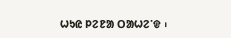ᱦᱩᱭ ᱞᱮᱱᱟ ᱛᱟᱦᱮᱸᱫ ᱾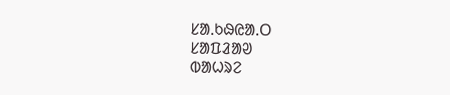ᱥᱟᱹᱠᱷᱭᱟᱹᱛ
ᱥᱟᱯᱲᱟᱣ
ᱵᱟᱦᱨᱮ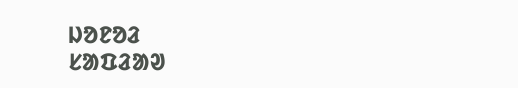ᱡᱚᱱᱚᱲ
ᱥᱟᱯᱲᱟᱣ